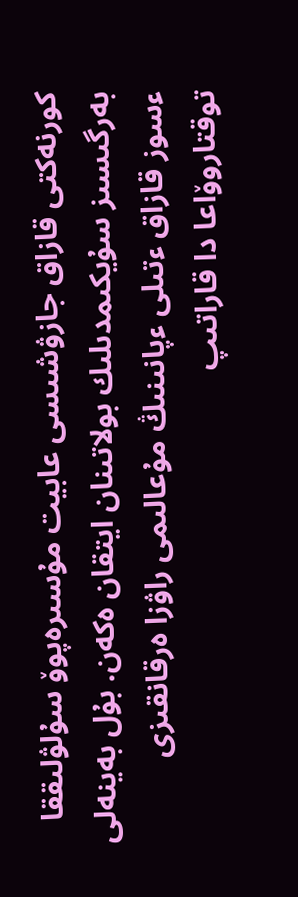كورنەكتى قازاق جازۋشىسى عابيت مۇسىرەپوۆ سۇلۋلىققا بەرگىسىز سۇيكىمدىلىك بولاتىنان ايتقان ەكەن. بۇل بەينەلى ءسوز قازاق ءتىلى ءپانىنىڭ مۇعالىمى راۋزا ەرقانقىزى توقتاروۆاعا دا قاراتىپ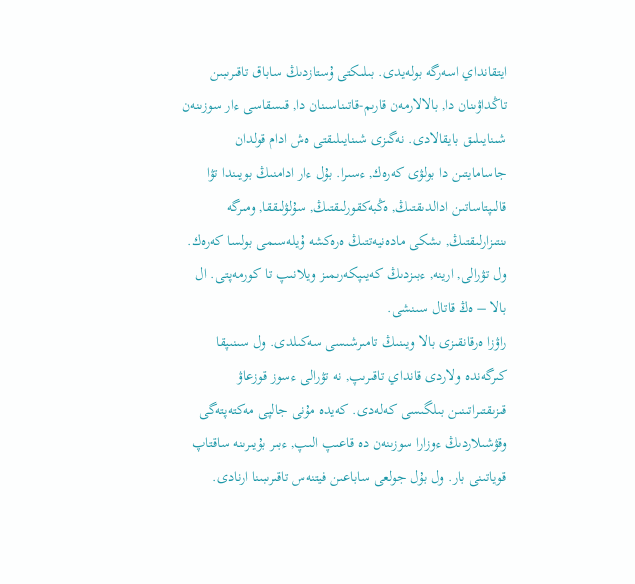ايتقانداي اسەرگە بولەيدى. بىلىكتى ۇستازدىڭ ساباق تاقىرىبىن تاڭداۋىنان دا, بالالارمەن قارىم-قاتىناسىنان دا, قىسقاسى ءار سوزىنەن شىنايىلىق بايقالادى. نەگىزى شىنايىلىقتى ەش ادام قولدان جاسامايتىن دا بولۋى كەرەك, ءسىرا. بۇل ءار ادامنىڭ بويىندا تۋا قالىپتاساتىن ادالدىقتىڭ, ەڭبەكقورلىقتىڭ, سۇلۋلىققا, ومىرگە ىنتىزارلىقتىڭ, ىشكى مادەنيەتتىڭ ەرەكشە ۇيلەسىمى بولسا كەرەك. ول تۋرالى, ارينە, ءبىزدىڭ كەيىپكەرىمىز ويلانىپ تا كورمەپتى. ال بالا – ەڭ قاتال سىنشى.
راۋزا ەرقانقىزى بالا ويىنىڭ تامىرشىسى سەكىلدى. ول سىنىپقا كىرگەندە ولاردى قانداي تاقىرىپ, نە تۋرالى ءسوز قوزعاۋ قىزىقتىراتىنىن بىلگىسى كەلەدى. كەيدە مۇنى جالپى مەكتەپتەگى وقۋشىلاردىڭ ءوزارا سوزىنەن دە قاعىپ الىپ, ءبىر بۇيىرىنە ساقتاپ قوياتىنى بار. ول بۇل جولعى ساباعىن فيتنەس تاقىرىبىنا ارنادى.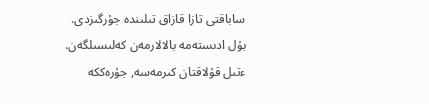ساباقتى تازا قازاق تىلىندە جۇرگىزدى. بۇل ادىستەمە بالالارمەن كەلىسىلگەن. ءتىل قۇلاقتان كىرمەسە, جۇرەككە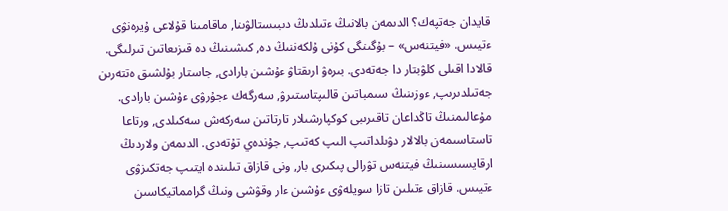قايدان جەتپەك؟ الدىمەن بالانىڭ ءتىلدىڭ دىبىستالۋىنا, ماقامىنا قۇلاعى ۇيرەنۋى ءتيىس. «فيتنەس» – بۇگىنگى كۇنى ۇلكەننىڭ دە, كىشىنىڭ دە قىزىعاتىن تىرلىگى. قالادا اقىلى كلۋبتار دا جەتەدى. بىرەۋ ارىقتاۋ ءۇشىن بارادى, جاستار بۇلشىق ەتتەرىن جەتىلدىرىپ, ءوزىنىڭ سىمباتىن قالىپتاستىرۋ, سەرگەك ءجۇرۋى ءۇشىن بارادى. مۇعالىمنىڭ تاڭداعان تاقىرىبى كوكپارشىلار تارتاتىن سەركەش سەكىلدى, ورتاعا تاستاسىمەن بالالار دۋىلداتىپ الىپ كەتىپ, جۇندەي تۇتەدى. الدىمەن ولاردىڭ ارقايسىسىنىڭ فيتنەس تۋرالى پىكىرى بار, ونى قازاق تىلىندە ايتىپ جەتكىزۋى ءتيىس. قازاق ءتىلىن تازا سويلەۋى ءۇشىن ءار وقۋشى ونىڭ گرامماتيكاسىن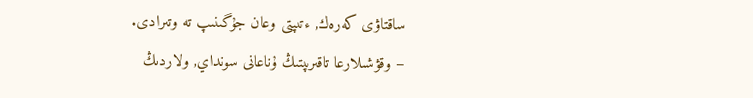ساقتاۋى كەرەك, ءتىپتى وعان جۇگىنىپ تە وتىرادى.
– وقۋشىلارعا تاقىرىپتىڭ ۇناعانى سونداي, ولاردىڭ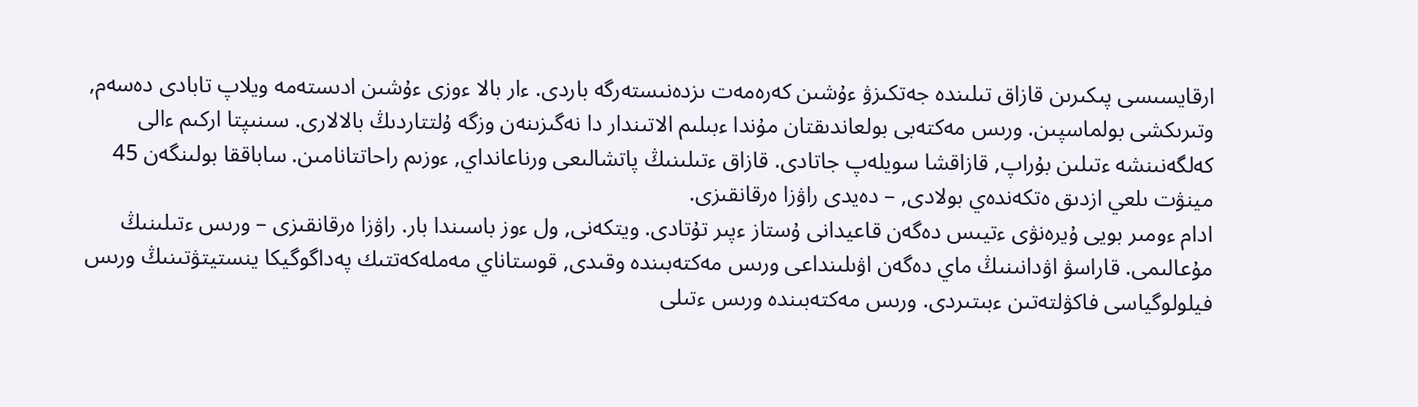ارقايسىسى پىكىرىن قازاق تىلىندە جەتكىزۋ ءۇشىن كەرەمەت ىزدەنىستەرگە باردى. ءار بالا ءوزى ءۇشىن ادىستەمە ويلاپ تابادى دەسەم, وتىرىكشى بولماسپىن. ورىس مەكتەبى بولعاندىقتان مۇندا ءبىلىم الاتىندار دا نەگىزىنەن وزگە ۇلتتاردىڭ بالالارى. سىنىپتا اركىم ءالى كەلگەنىنشە ءتىلىن بۇراپ, قازاقشا سويلەپ جاتادى. قازاق ءتىلىنىڭ پاتشالىعى ورناعانداي, ءوزىم راحاتتانامىن. ساباققا بولىنگەن 45 مينۋت ىلعي ازدىق ەتكەندەي بولادى, – دەيدى راۋزا ەرقانقىزى.
ادام ءومىر بويى ۇيرەنۋى ءتيىس دەگەن قاعيدانى ۇستاز ءپىر تۇتادى. ويتكەنى, ول ءوز باسىندا بار. راۋزا ەرقانقىزى – ورىس ءتىلىنىڭ مۇعالىمى. قاراسۋ اۋدانىنىڭ ماي دەگەن اۋىلىنداعى ورىس مەكتەبىندە وقىدى, قوستاناي مەملەكەتتىك پەداگوگيكا ينستيتۋتىنىڭ ورىس فيلولوگياسى فاكۋلتەتىن ءبىتىردى. ورىس مەكتەبىندە ورىس ءتىلى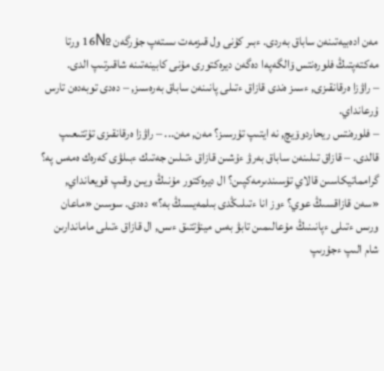مەن ادەبيەتىنەن ساباق بەردى. ءبىر كۇنى ول قىزمەت ىستەپ جۇرگەن №16 ورتا مەكتەپتىڭ فلورەنتس ۆالگەپەا دەگەن ديرەكتورى مۇنى كابينەتىنە شاقىرتىپ الدى.
– راۋزا ەرقانقىزى, ءسىز ەندى قازاق ءتىلى پانىنەن ساباق بەرەسىز, – دەدى توبەدەن تارس ۇرعانداي.
– فلورەنتس ريحاردوۆيچ, نە ايتىپ تۇرسىز؟ مەن, مەن... – راۋزا ەرقانقىزى تۇتتىعىپ قالدى. – قازاق تىلىنەن ساباق بەرۋ ءۇشىن قازاق ءتىلىن جەتىك ءبىلۋى كەرەك ەمەس پە؟ گرامماتيكاسىن قالاي تۇسىندىرمەكپىن؟ ال ديرەكتور مۇنىڭ ويىن وقىپ قويعانداي, «سەن قازاقسىڭ عوي؟ ءوز انا ءتىلىڭدى بىلمەيسىڭ بە؟» دەدى. سوسىن «ماعان ورىس ءتىلى ءپانىنىڭ مۇعالىمىن تابۋ بەس مينۋتتىق ءىس, ال قازاق ءتىلى ماماندارىن شام الىپ ءجۇرىپ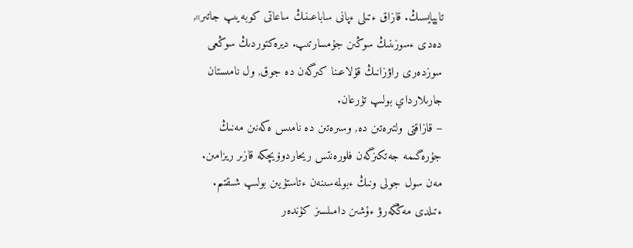تاپپايسىڭ. قازاق ءتىلى ءپانى ساباعىنىڭ ساعاتى كوبەيىپ جاتىر», دەدى ءسوزىنىڭ سوڭىن جۇمسارتىپ. ديرەكتوردىڭ سوڭعى سوزدەرى راۋزانىڭ قۇلاعىنا كىرگەن دە جوق, ول نامىستان جارىلارداي بولىپ تۇرعان.
– قازاقتى ولتىرەتىن دە, وسىرەتىن دە نامىس ەكەنىن مەنىڭ جۇرەگىمە جەتكىزگەن فلورەنتس ريحاردوۆيچكە قازىر ريزامىن. مەن سول جولى ونىڭ ءبولمەسىنەن ءتاستۇيىن بولىپ شىقتىم. ءتىلدى مەڭگەرۋ ءۇشىن دامىلسىز كۇندەر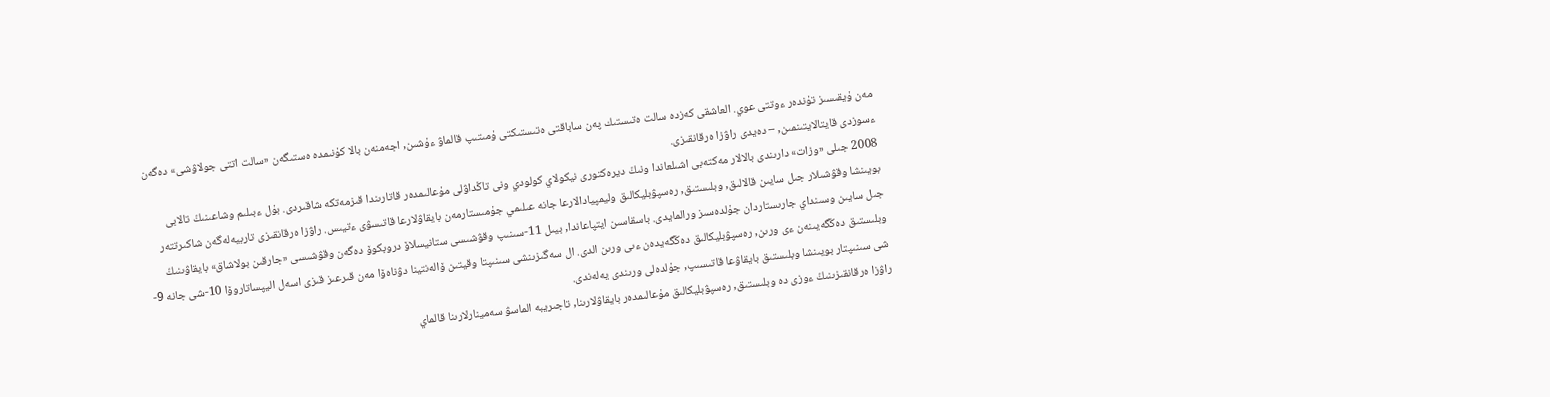مەن ۇيقىسىز تۇندەر ءوتتى عوي. العاشقى كەزدە سالت ەتىستىك پەن ساباقتى ەتىستىكتى ۇمىتىپ قالماۋ ءۇشىن, اجەمنەن بالا كۇنىمدە ەستىگەن «سالت اتتى جولاۋشى» دەگەن ءسوزدى قايتالايتىنمىن, – دەيدى راۋزا ەرقانقىزى.
2008 جىلى «وزات» دارىندى بالالار مەكتەبى اشىلعاندا ونىڭ ديرەكتورى نيكولاي كولودي ونى تاڭداۋلى مۇعالىمدەر قاتارىندا قىزمەتكە شاقىردى. بۇل ءبىلىم وشاعىنىڭ تالابى بويىنشا وقۋشىلار جىل سايىن قالالىق, وبلىستىق, رەسپۋبليكالىق وليمپيادالارعا جانە عىلىمي جۇمىستارمەن بايقاۋلارعا قاتىسۋى ءتيىس. راۋزا ەرقانقىزى تاربيەلەگەن شاكىرتتەر جىل سايىن وسىنداي جارىستاردان جۇلدەسىز ورالمايدى. باسقاسىن ايتپاعاندا, بيىل 11-سىنىپ وقۋشىسى ستانيسلاۆ دروبكوۆ دەگەن وقۋشىسى «جارقىن بولاشاق» بايقاۋىنىڭ وبلىستىق دەڭگەيىنەن ءى ورىن, رەسپۋبليكالىق دەڭگەيدەن ءىى ورىن الدى. ال سەگىزىنشى سىنىپتا وقيتىن ۆالەنتينا دۋناەۆا مەن قىرعىز قىزى اسەل اليپساتاروۆا 10-شى جانە 9-شى سىنىپتار بويىنشا وبلىستىق بايقاۋعا قاتىسىپ, جۇلدەلى ورىندى يەلەندى.
راۋزا ەرقانقىزىنىڭ ءوزى دە وبلىستىق, رەسپۋبليكالىق مۇعالىمدەر بايقاۋلارىنا, تاجىريبە الماسۋ سەمينارلارىنا قالماي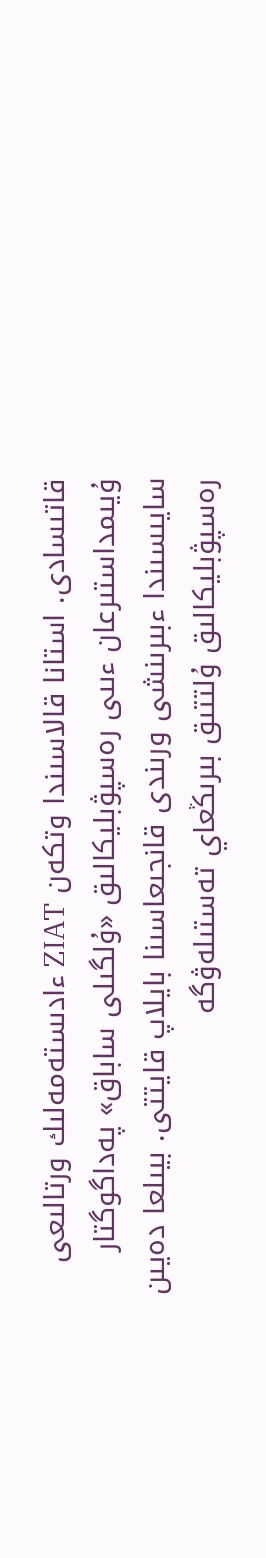قاتىسادى. استانا قالاسىندا وتكەن ZIAT ءادىستەمەلىك ورتالىعى ۇيىمداستىرعان ءىىى رەسپۋبليكالىق «ۇلگىلى ساباق» پەداگوگتار سايىسىندا ءبىرىنشى ورىندى قانجىعاسىنا بايلاپ قايتتى. بيىلعا دەيىن رەسپۋبليكالىق ۇلتتىق بىرىڭعاي تەستىلەۋگە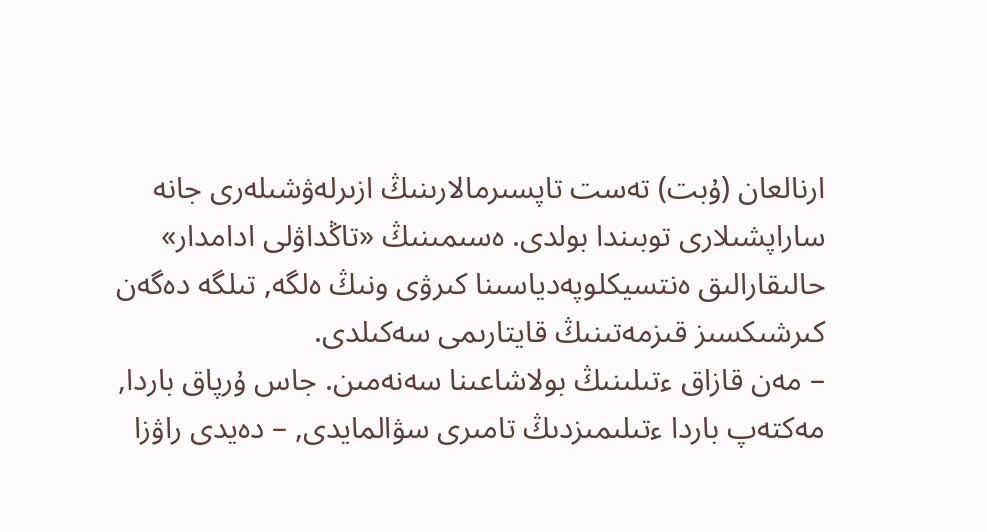ارنالعان (ۇبت) تەست تاپسىرمالارىنىڭ ازىرلەۋشىلەرى جانە ساراپشىلارى توبىندا بولدى. ەسىمىنىڭ «تاڭداۋلى ادامدار» حالىقارالىق ەنتسيكلوپەدياسىنا كىرۋى ونىڭ ەلگە, تىلگە دەگەن كىرشىكسىز قىزمەتىنىڭ قايتارىمى سەكىلدى.
– مەن قازاق ءتىلىنىڭ بولاشاعىنا سەنەمىن. جاس ۇرپاق باردا, مەكتەپ باردا ءتىلىمىزدىڭ تامىرى سۋالمايدى, – دەيدى راۋزا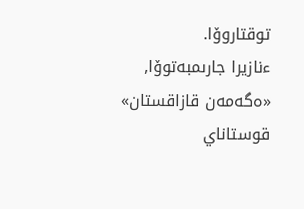توقتاروۆا.
ءنازيرا جارىمبەتوۆا, «ەگەمەن قازاقستان»
قوستاناي